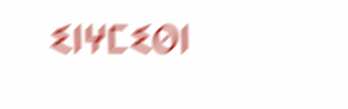ⵉⵏⵖⵎⵉⵙⵏ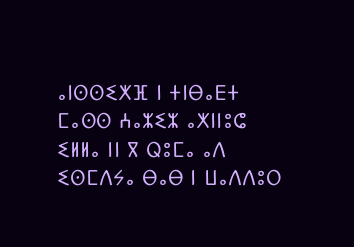ⴰⵏⵙⵙⵉⵅⴼ ⵏ ⵜⵏⴱⴰⴹⵜ ⵎⴰⵙⵙ ⵄⴰⵣⵉⵣ ⴰⵅⵏⵏⵓⵛ ⵉⵍⵍⴰ ⵏⵏ ⴳ ⵕⵓⵎⴰ ⴰⴷ ⵉⵙⵎⴷⵢⴰ ⴱⴰⴱ ⵏ ⵡⴰⴷⴷⵓⵔ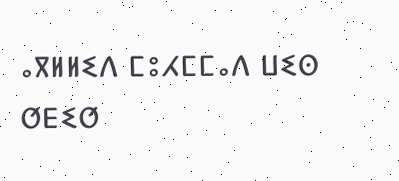ⴰⴳⵍⵍⵉⴷ ⵎⵓⵃⵎⵎⴰⴷ ⵡⵉⵙ ⵚⴹⵉⵚ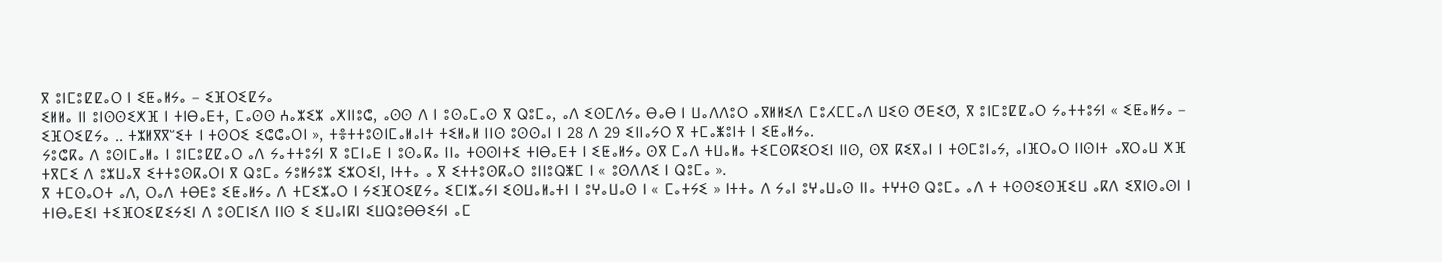ⴳ ⵓⵏⵎⵓⵇⵇⴰⵔ ⵏ ⵉⵟⴰⵍⵢⴰ – ⵉⴼⵔⵉⵇⵢⴰ
ⵉⵍⵍⴰ ⵏⵏ ⵓⵏⵙⵙⵉⵅⴼ ⵏ ⵜⵏⴱⴰⴹⵜ, ⵎⴰⵙⵙ ⵄⴰⵣⵉⵣ ⴰⵅⵏⵏⵓⵛ, ⴰⵙⵙ ⴷ ⵏ ⵓⵙⴰⵎⴰⵙ ⴳ ⵕⵓⵎⴰ, ⴰⴷ ⵉⵙⵎⴷⵢⴰ ⴱⴰⴱ ⵏ ⵡⴰⴷⴷⵓⵔ ⴰⴳⵍⵍⵉⴷ ⵎⵓⵃⵎⵎⴰⴷ ⵡⵉⵙ ⵚⴹⵉⵚ, ⴳ ⵓⵏⵎⵓⵇⵇⴰⵔ ⵢⴰⵜⵜⵓⵢⵏ « ⵉⵟⴰⵍⵢⴰ – ⵉⴼⵔⵉⵇⵢⴰ .. ⵜⵣⵍⴳⴳⵯⵉⵜ ⵏ ⵜⵙⵔⵉ ⵉⵛⵛⴰⵔⵏ », ⵜⴻⵜⵜⵓⵙⵏⵎⴰⵍⴰⵏⵜ ⵜⵉⵍⴰⵍ ⵏⵏⵙ ⵓⵙⵙⴰⵏ ⵏ 28 ⴷ 29 ⵉⵏⵏⴰⵢⵔ ⴳ ⵜⵎⴰⵥⵓⵏⵜ ⵏ ⵉⵟⴰⵍⵢⴰ.
ⵢⵓⵛⴽⴰ ⴷ ⵓⵙⵏⵎⴰⵍⴰ ⵏ ⵓⵏⵎⵓⵇⵇⴰⵔ ⴰⴷ ⵢⴰⵜⵜⵓⵢⵏ ⴳ ⵓⵎⵏⴰⴹ ⵏ ⵓⵙⴰⴽⴰ ⵏⵏⴰ ⵜⵙⵙⵏⵜⵉ ⵜⵏⴱⴰⴹⵜ ⵏ ⵉⵟⴰⵍⵢⴰ ⵙⴳ ⵎⴰⴷ ⵜⵡⴰⵍⴰ ⵜⵉⵎⵙⴽⵉⵔⵉⵏ ⵏⵏⵙ, ⵙⴳ ⴽⵉⴳⴰⵏ ⵏ ⵜⵙⵎⵓⵏⴰⵢ, ⴰⵏⴼⵔⴰⵔ ⵏⵏⵙⵏⵜ ⴰⴳⵔⴰⵡ ⵅⴼ ⵜⴳⵎⵉ ⴷ ⵓⵣⵡⴰⴳ ⵉⵜⵜⵓⵙⴽⴰⵔⵏ ⴳ ⵕⵓⵎⴰ ⵢⵓⵍⵢⵓⵣ ⵉⵣⵔⵉⵏ, ⵏⵜⵜⴰ ⴰ ⴳ ⵉⵜⵜⵓⵙⴽⴰⵔ ⵓⵏⵏⵓⵕⵥⵎ ⵏ « ⵓⵙⴷⴷⵉ ⵏ ⵕⵓⵎⴰ ».
ⴳ ⵜⵎⵙⴰⵔⵜ ⴰⴷ, ⵔⴰⴷ ⵜⴱⴹⵓ ⵉⵟⴰⵍⵢⴰ ⴷ ⵜⵎⵉⵣⴰⵔ ⵏ ⵢⵉⴼⵔⵉⵇⵢⴰ ⵉⵎⵏⵣⴰⵢⵏ ⵉⵙⵡⴰⵍⴰⵜⵏ ⵏ ⵓⵖⴰⵡⴰⵙ ⵏ « ⵎⴰⵜⵢⵉ » ⵏⵜⵜⴰ ⴷ ⵢⴰⵏ ⵓⵖⴰⵡⴰⵙ ⵏⵏⴰ ⵜⵖⵜⵙ ⵕⵓⵎⴰ ⴰⴷ ⵜ ⵜⵙⵙⵉⵙⴼⵉⵡ ⴰⴽⴷ ⵉⴳⵏⵙⴰⵙⵏ ⵏ ⵜⵏⴱⴰⴹⵉⵏ ⵜⵉⴼⵔⵉⵇⵉⵢⵉⵏ ⴷ ⵓⵙⵎⵏⵉⴷ ⵏⵏⵙ ⵉ ⵉⵡⴰⵏⴽⵏ ⵉⵡⵕⵓⴱⴱⵉⵢⵏ ⴰⵎ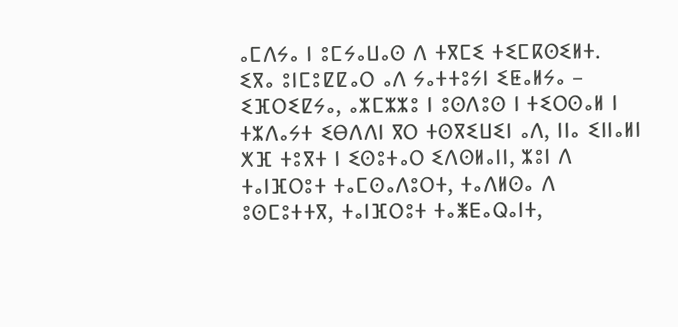ⴰⵎⴷⵢⴰ ⵏ ⵓⵎⵢⴰⵡⴰⵙ ⴷ ⵜⴳⵎⵉ ⵜⵉⵎⴽⵙⵉⵍⵜ.
ⵉⴳⴰ ⵓⵏⵎⵓⵇⵇⴰⵔ ⴰⴷ ⵢⴰⵜⵜⵓⵢⵏ ⵉⵟⴰⵍⵢⴰ – ⵉⴼⵔⵉⵇⵢⴰ, ⴰⵣⵎⵣⵣⵓ ⵏ ⵓⵙⴷⵓⵙ ⵏ ⵜⵉⵔⵙⴰⵍ ⵏ ⵜⵣⴷⴰⵢⵜ ⵉⴱⴷⴷⵏ ⴳⵔ ⵜⵙⴳⵉⵡⵉⵏ ⴰⴷ, ⵏⵏⴰ ⵉⵏⵏⴰⵍⵏ ⵅⴼ ⵜⵓⴳⵜ ⵏ ⵉⵙⵓⵜⴰⵔ ⵉⴷⵙⵍⴰⵏⵏ, ⵣⵓⵏ ⴷ ⵜⴰⵏⴼⵔⵓⵜ ⵜⴰⵎⵙⴰⴷⵓⵔⵜ, ⵜⴰⴷⵍⵙⴰ ⴷ ⵓⵙⵎⵓⵜⵜⴳ, ⵜⴰⵏⴼⵔⵓⵜ ⵜⴰⵥⴹⴰⵕⴰⵏⵜ,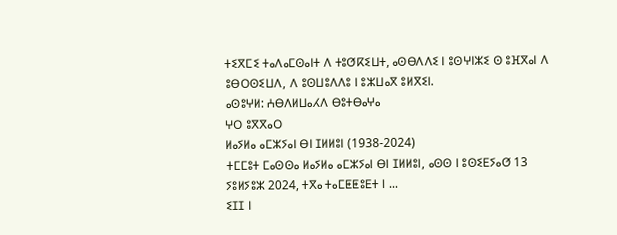ⵜⵉⴳⵎⵉ ⵜⴰⴷⴰⵎⵙⴰⵏⵜ ⴷ ⵜⵓⵚⴽⵉⵡⵜ, ⴰⵙⴱⴷⴷⵉ ⵏ ⵓⵙⵖⵏⵣⵉ ⵙ ⵓⴼⴳⴰⵏ ⴷ ⵓⴱⵔⵙⵉⵡⴷ, ⴷ ⵓⵙⵡⵓⴷⴷⵓ ⵏ ⵓⵣⵡⴰⴳ ⵓⵍⴳⵉⵏ.
ⴰⵙⵓⵖⵍ: ⵄⴱⴷⵍⵡⴰⵃⴷ ⴱⵓⵜⴱⴰⵖⴰ
ⵖⵔ ⵓⴳⴳⴰⵔ
ⵍⴰⵢⵍⴰ ⴰⵎⵣⵢⴰⵏ ⴱⵏ ⵊⵍⵍⵓⵏ (1938-2024)
ⵜⵎⵎⵓⵜ ⵎⴰⵙⵙⴰ ⵍⴰⵢⵍⴰ ⴰⵎⵣⵢⴰⵏ ⴱⵏ ⵊⵍⵍⵓⵏ, ⴰⵙⵙ ⵏ ⵓⵙⵉⴹⵢⴰⵚ 13 ⵢⵓⵍⵢⵓⵣ 2024, ⵜⴳⴰ ⵜⴰⵎⵟⵟⵓⴹⵜ ⵏ ...
ⵉⵊⵊ ⵏ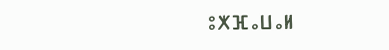ⵓⵅⴼⴰⵡⴰⵍ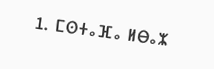1. ⵎⵙⵜⴰⴼⴰ ⵍⴱⴰⵣ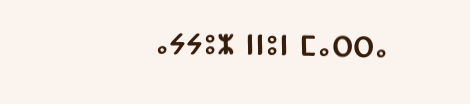ⴰⵢⵢⵓⵣ ⵏⵏⵓⵏ ⵎⴰⵔⵔⴰ